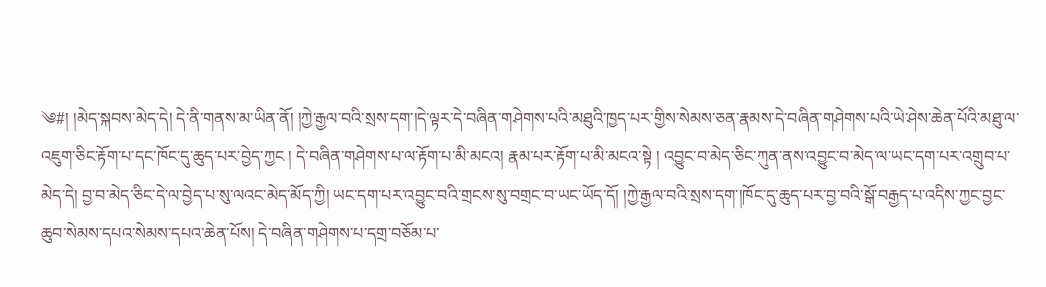༄#། །མེད་སྐབས་མེད་དེ། དེ་ནི་གནས་མ་ཡིན་ནོ། །ཀྱེ་རྒྱལ་བའི་སྲས་དག་།དེ་ལྟར་དེ་བཞིན་གཤེགས་པའི་མཐུའི་ཁྱད་པར་གྱིས་སེམས་ཅན་རྣམས་དེ་བཞིན་གཤེགས་པའི་ཡེ་ཤེས་ཆེན་པོའི་མཐུ་ལ་འཇུག་ཅིང་རྟོག་པ་དང་ཁོང་དུ་ཆུད་པར་བྱེད་ཀྱང ། དེ་བཞིན་གཤེགས་པ་ལ་རྟོག་པ་མི་མངའ། རྣམ་པར་རྟོག་པ་མི་མངའ་སྟེ ། འབྱུང་བ་མེད་ཅིང་ཀུན་ནས་འབྱུང་བ་མེད་ལ་ཡང་དག་པར་འགྲུབ་པ་མེད་དེ། བྱ་བ་མེད་ཅིང་དེ་ལ་བྱེད་པ་སུ་ལའང་མེད་མོད་ཀྱི། ཡང་དག་པར་འབྱུང་བའི་གྲངས་སུ་བགྲང་བ་ཡང་ཡོད་དོ། །ཀྱེ་རྒྱལ་བའི་སྲས་དག་།ཁོང་དུ་ཆུད་པར་བྱ་བའི་སྒོ་བརྒྱད་པ་འདིས་ཀྱང་བྱང་ཆུབ་སེམས་དཔའ་སེམས་དཔའ་ཆེན་པོས། དེ་བཞིན་གཤེགས་པ་དགྲ་བཅོམ་པ་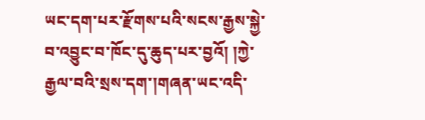ཡང་དག་པར་རྫོགས་པའི་སངས་རྒྱས་སྐྱེ་བ་འབྱུང་བ་ཁོང་དུ་ཆུད་པར་བྱའོ། །ཀྱེ་རྒྱལ་བའི་སྲས་དག་།གཞན་ཡང་འདི་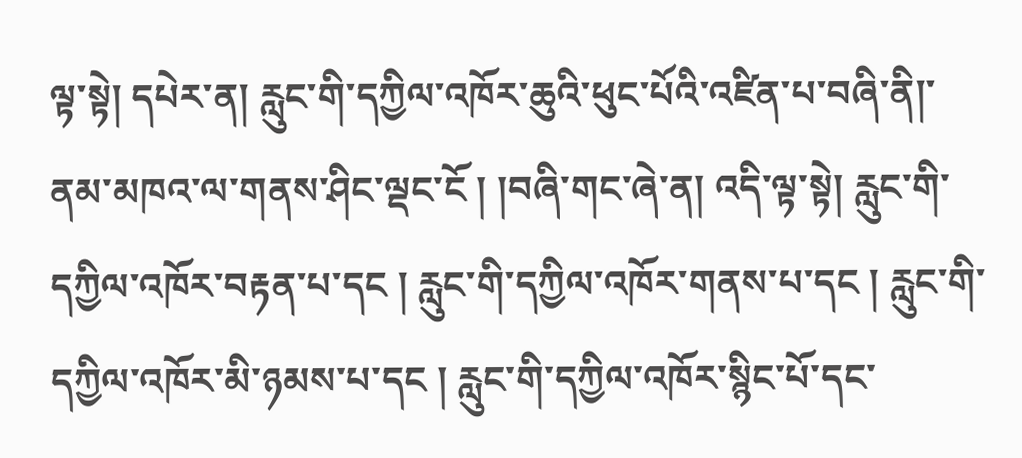ལྟ་སྟེ། དཔེར་ན། རླུང་གི་དཀྱིལ་འཁོར་ཆུའི་ཕུང་པོའི་འཛིན་པ་བཞི་ནི།་ནམ་མཁའ་ལ་གནས་ཤིང་ལྡང་ངོ ། །བཞི་གང་ཞེ་ན། འདི་ལྟ་སྟེ། རླུང་གི་དཀྱིལ་འཁོར་བརྟན་པ་དང ། རླུང་གི་དཀྱིལ་འཁོར་གནས་པ་དང ། རླུང་གི་དཀྱིལ་འཁོར་མི་ཉམས་པ་དང ། རླུང་གི་དཀྱིལ་འཁོར་སྙིང་པོ་དང་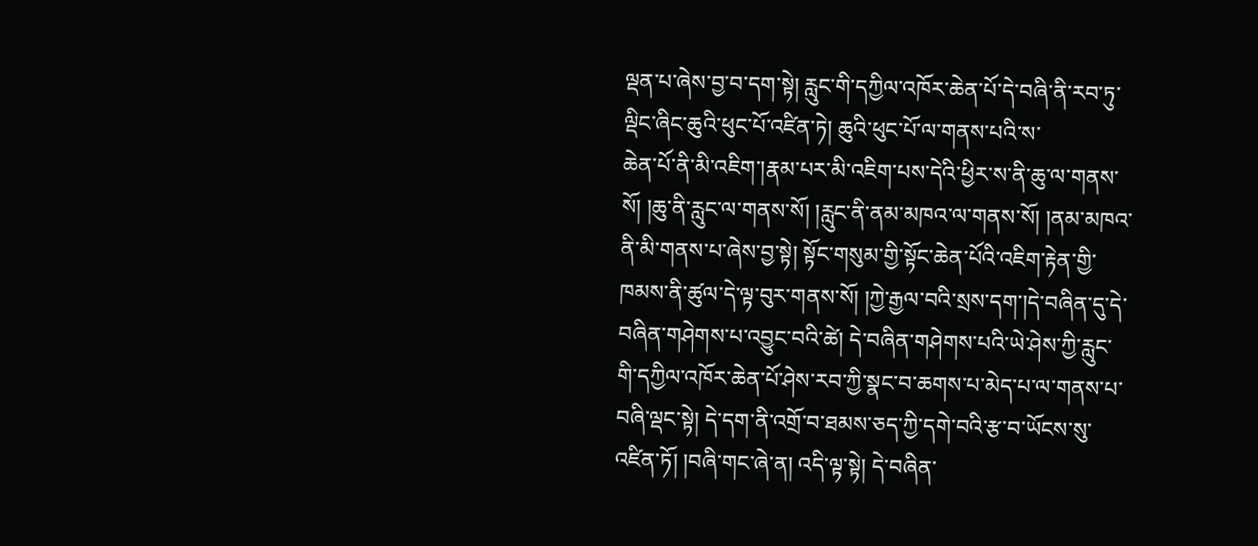ལྡན་པ་ཞེས་བྱ་བ་དག་སྟེ། རླུང་གི་དཀྱིལ་འཁོར་ཆེན་པོ་དེ་བཞི་ནི་རབ་ཏུ་ལྡིང་ཞིང་ཆུའི་ཕུང་པོ་འཛིན་ཏེ། ཆུའི་ཕུང་པོ་ལ་གནས་པའི་ས་
ཆེན་པོ་ནི་མི་འཇིག་།རྣམ་པར་མི་འཇིག་པས་དེའི་ཕྱིར་ས་ནི་ཆུ་ལ་གནས་སོ། །ཆུ་ནི་རླུང་ལ་གནས་སོ། །རླུང་ནི་ནམ་མཁའ་ལ་གནས་སོ། །ནམ་མཁའ་ནི་མི་གནས་པ་ཞེས་བྱ་སྟེ། སྟོང་གསུམ་གྱི་སྟོང་ཆེན་པོའི་འཇིག་རྟེན་གྱི་ཁམས་ནི་ཚུལ་དེ་ལྟ་བུར་གནས་སོ། །ཀྱེ་རྒྱལ་བའི་སྲས་དག་།དེ་བཞིན་དུ་དེ་བཞིན་གཤེགས་པ་འབྱུང་བའི་ཚེ། དེ་བཞིན་གཤེགས་པའི་ཡེ་ཤེས་ཀྱི་རླུང་གི་དཀྱིལ་འཁོར་ཆེན་པོ་ཤེས་རབ་ཀྱི་སྣང་བ་ཆགས་པ་མེད་པ་ལ་གནས་པ་བཞི་ལྡང་སྟེ། དེ་དག་ནི་འགྲོ་བ་ཐམས་ཅད་ཀྱི་དགེ་བའི་རྩ་བ་ཡོངས་སུ་འཛིན་ཏོ། །བཞི་གང་ཞེ་ན། འདི་ལྟ་སྟེ། དེ་བཞིན་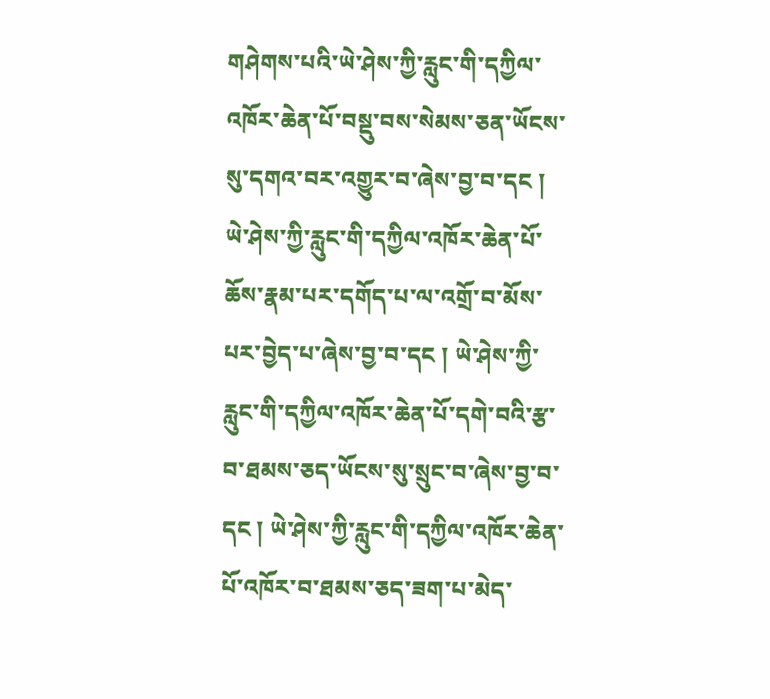གཤེགས་པའི་ཡེ་ཤེས་ཀྱི་རླུང་གི་དཀྱིལ་འཁོར་ཆེན་པོ་བསྡུ་བས་སེམས་ཅན་ཡོངས་སུ་དགའ་བར་འགྱུར་བ་ཞེས་བྱ་བ་དང ། ཡེ་ཤེས་ཀྱི་རླུང་གི་དཀྱིལ་འཁོར་ཆེན་པོ་ཆོས་རྣམ་པར་དགོད་པ་ལ་འགྲོ་བ་མོས་པར་བྱེད་པ་ཞེས་བྱ་བ་དང ། ཡེ་ཤེས་ཀྱི་རླུང་གི་དཀྱིལ་འཁོར་ཆེན་པོ་དགེ་བའི་རྩ་བ་ཐམས་ཅད་ཡོངས་སུ་སྲུང་བ་ཞེས་བྱ་བ་དང ། ཡེ་ཤེས་ཀྱི་རླུང་གི་དཀྱིལ་འཁོར་ཆེན་པོ་འཁོར་བ་ཐམས་ཅད་ཟག་པ་མེད་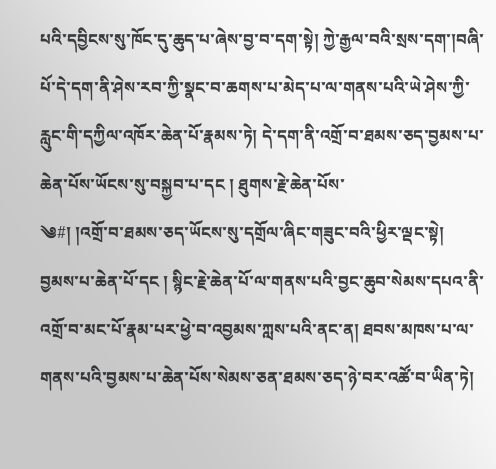པའི་དབྱིངས་སུ་ཁོང་དུ་ཆུད་པ་ཞེས་བྱ་བ་དག་སྟེ། ཀྱེ་རྒྱལ་བའི་སྲས་དག་།བཞི་པོ་དེ་དག་ནི་ཤེས་རབ་ཀྱི་སྣང་བ་ཆགས་པ་མེད་པ་ལ་གནས་པའི་ཡེ་ཤེས་ཀྱི་རླུང་གི་དཀྱིལ་འཁོར་ཆེན་པོ་རྣམས་ཏེ། དེ་དག་ནི་འགྲོ་བ་ཐམས་ཅད་བྱམས་པ་ཆེན་པོས་ཡོངས་སུ་བསྐྱབ་པ་དང ། ཐུགས་རྗེ་ཆེན་པོས་
༄#། །འགྲོ་བ་ཐམས་ཅད་ཡོངས་སུ་དགྲོལ་ཞིང་གཟུང་བའི་ཕྱིར་ལྡང་སྟེ། བྱམས་པ་ཆེན་པོ་དང ། སྙིང་རྗེ་ཆེན་པོ་ལ་གནས་པའི་བྱང་ཆུབ་སེམས་དཔའ་ནི་འགྲོ་བ་མང་པོ་རྣམ་པར་ཕྱེ་བ་འབྱམས་ཀླས་པའི་ནང་ན། ཐབས་མཁས་པ་ལ་གནས་པའི་བྱམས་པ་ཆེན་པོས་སེམས་ཅན་ཐམས་ཅད་ཉེ་བར་འཚོ་བ་ཡིན་ཏེ།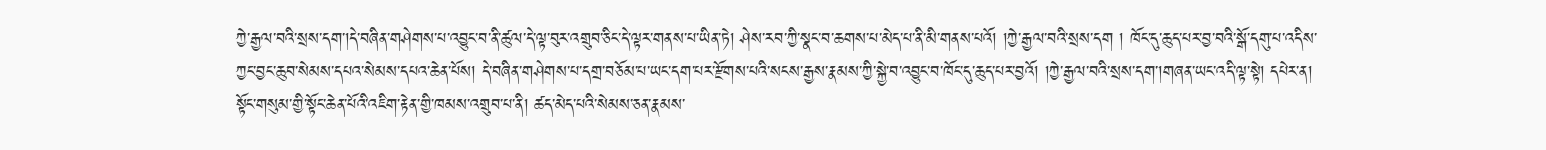ཀྱེ་རྒྱལ་བའི་སྲས་དག་།དེ་བཞིན་གཤེགས་པ་འབྱུང་བ་ནི་ཚུལ་དེ་ལྟ་བུར་འགྲུབ་ཅིང་དེ་ལྟར་གནས་པ་ཡིན་ཏེ། ཤེས་རབ་ཀྱི་སྣང་བ་ཆགས་པ་མེད་པ་ནི་མི་གནས་པའོ། །ཀྱེ་རྒྱལ་བའི་སྲས་དག ། ཁོང་དུ་ཆུད་པར་བྱ་བའི་སྒོ་དགུ་པ་འདིས་ཀྱང་བྱང་ཆུབ་སེམས་དཔའ་སེམས་དཔའ་ཆེན་པོས། དེ་བཞིན་གཤེགས་པ་དགྲ་བཅོམ་པ་ཡང་དག་པར་རྫོགས་པའི་སངས་རྒྱས་རྣམས་ཀྱི་སྐྱེ་བ་འབྱུང་བ་ཁོང་དུ་ཆུད་པར་བྱའོ། །ཀྱེ་རྒྱལ་བའི་སྲས་དག་།གཞན་ཡང་འདི་ལྟ་སྟེ། དཔེར་ན། སྟོང་གསུམ་གྱི་སྟོང་ཆེན་པོའི་འཇིག་རྟེན་གྱི་ཁམས་འགྲུབ་པ་ནི། ཚད་མེད་པའི་སེམས་ཅན་རྣམས་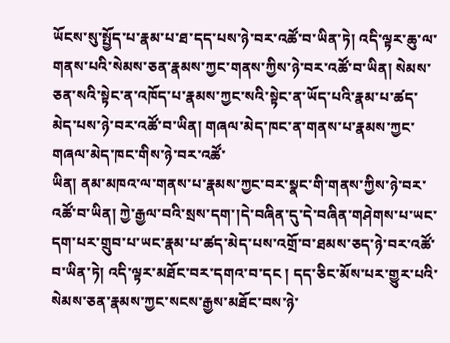ཡོངས་སུ་སྤྱོད་པ་རྣམ་པ་ཐ་དད་པས་ཉེ་བར་འཚོ་བ་ཡིན་ཏེ། འདི་ལྟར་ཆུ་ལ་གནས་པའི་སེམས་ཅན་རྣམས་ཀྱང་གནས་ཀྱིས་ཉེ་བར་འཚོ་བ་ཡིན། སེམས་ཅན་སའི་སྟེང་ན་འཁོད་པ་རྣམས་ཀྱང་སའི་སྟེང་ན་ཡོད་པའི་རྣམ་པ་ཚད་མེད་པས་ཉེ་བར་འཚོ་བ་ཡིན། གཞལ་མེད་ཁང་ན་གནས་པ་རྣམས་ཀྱང་གཞལ་མེད་ཁང་གིས་ཉེ་བར་འཚོ་
ཡིན། ནམ་མཁའ་ལ་གནས་པ་རྣམས་ཀྱང་བར་སྣང་གི་གནས་ཀྱིས་ཉེ་བར་འཚོ་བ་ཡིན། ཀྱེ་རྒྱལ་བའི་སྲས་དག་།དེ་བཞིན་དུ་དེ་བཞིན་གཤེགས་པ་ཡང་དག་པར་གྲུབ་པ་ཡང་རྣམ་པ་ཚད་མེད་པས་འགྲོ་བ་ཐམས་ཅད་ཉེ་བར་འཚོ་བ་ཡིན་ཏེ། འདི་ལྟར་མཐོང་བར་དགའ་བ་དང ། དད་ཅིང་མོས་པར་གྱུར་པའི་སེམས་ཅན་རྣམས་ཀྱང་སངས་རྒྱས་མཐོང་བས་ཉེ་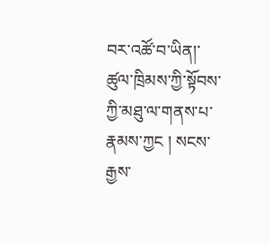བར་འཚོ་བ་ཡིན།་ཚུལ་ཁྲིམས་ཀྱི་སྟོབས་ཀྱི་མཐུ་ལ་གནས་པ་རྣམས་ཀྱང ། སངས་རྒྱས་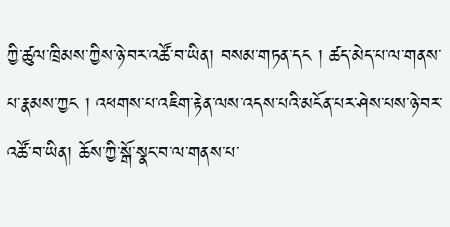ཀྱི་ཚུལ་ཁྲིམས་ཀྱིས་ཉེ་བར་འཚོ་བ་ཡིན། བསམ་གཏན་དང ། ཚད་མེད་པ་ལ་གནས་པ་རྣམས་ཀྱང ། འཕགས་པ་འཇིག་རྟེན་ལས་འདས་པའི་མངོན་པར་ཤེས་པས་ཉེ་བར་འཚོ་བ་ཡིན། ཆོས་ཀྱི་སྒོ་སྣང་བ་ལ་གནས་པ་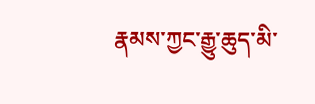རྣམས་ཀྱང་རྒྱུ་ཆུད་མི་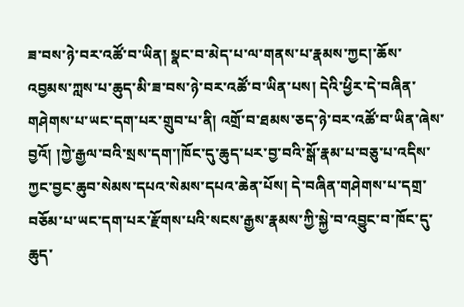ཟ་བས་ཉེ་བར་འཚོ་བ་ཡིན། སྣང་བ་མེད་པ་ལ་གནས་པ་རྣམས་ཀྱང།་ཆོས་འབྱམས་ཀླས་པ་ཆུད་མི་ཟ་བས་ཉེ་བར་འཚོ་བ་ཡིན་པས། དེའི་ཕྱིར་དེ་བཞིན་གཤེགས་པ་ཡང་དག་པར་གྲུབ་པ་ནི། འགྲོ་བ་ཐམས་ཅད་ཉེ་བར་འཚོ་བ་ཡིན་ཞེས་བྱའོ། །ཀྱེ་རྒྱལ་བའི་སྲས་དག་།ཁོང་དུ་ཆུད་པར་བྱ་བའི་སྒོ་རྣམ་པ་བཅུ་པ་འདིས་ཀྱང་བྱང་ཆུབ་སེམས་དཔའ་སེམས་དཔའ་ཆེན་པོས། དེ་བཞིན་གཤེགས་པ་དགྲ་བཅོམ་པ་ཡང་དག་པར་རྫོགས་པའི་སངས་རྒྱས་རྣམས་ཀྱི་སྐྱེ་བ་འབྱུང་བ་ཁོང་དུ་ཆུད་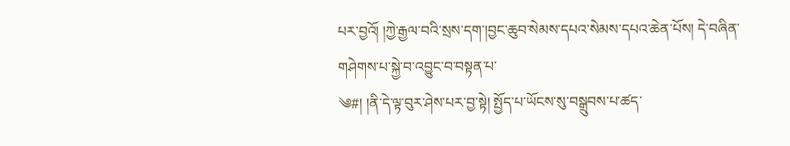པར་བྱའོ། །ཀྱེ་རྒྱལ་བའི་སྲས་དག་།བྱང་ཆུབ་སེམས་དཔའ་སེམས་དཔའ་ཆེན་པོས། དེ་བཞིན་གཤེགས་པ་སྐྱེ་བ་འབྱུང་བ་བསྟན་པ་
༄#། །ནི་དེ་ལྟ་བུར་ཤེས་པར་བྱ་སྟེ། སྤྱོད་པ་ཡོངས་སུ་བསྒྲུབས་པ་ཚད་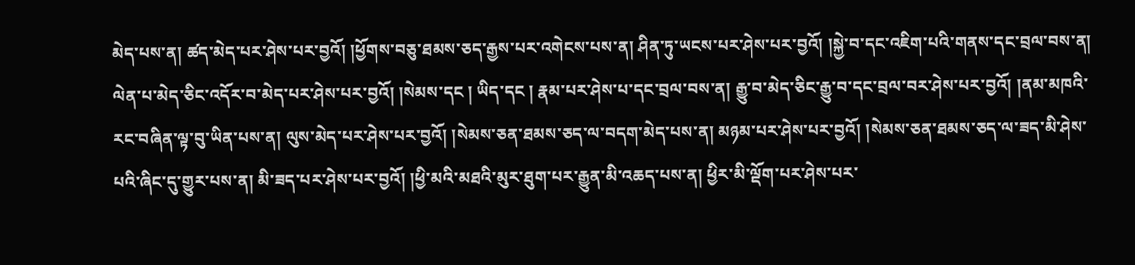མེད་པས་ན། ཚད་མེད་པར་ཤེས་པར་བྱའོ། །ཕྱོགས་བཅུ་ཐམས་ཅད་རྒྱས་པར་འགེངས་པས་ན། ཤིན་ཏུ་ཡངས་པར་ཤེས་པར་བྱའོ། །སྐྱེ་བ་དང་འཇིག་པའི་གནས་དང་བྲལ་བས་ན། ལེན་པ་མེད་ཅིང་འདོར་བ་མེད་པར་ཤེས་པར་བྱའོ། །སེམས་དང ། ཡིད་དང ། རྣམ་པར་ཤེས་པ་དང་བྲལ་བས་ན། རྒྱུ་བ་མེད་ཅིང་རྒྱུ་བ་དང་བྲལ་བར་ཤེས་པར་བྱའོ། །ནམ་མཁའི་རང་བཞིན་ལྟ་བུ་ཡིན་པས་ན། ལུས་མེད་པར་ཤེས་པར་བྱའོ། །སེམས་ཅན་ཐམས་ཅད་ལ་བདག་མེད་པས་ན། མཉམ་པར་ཤེས་པར་བྱའོ། །སེམས་ཅན་ཐམས་ཅད་ལ་ཟད་མི་ཤེས་པའི་ཞིང་དུ་གྱུར་པས་ན། མི་ཟད་པར་ཤེས་པར་བྱའོ། །ཕྱི་མའི་མཐའི་མུར་ཐུག་པར་རྒྱུན་མི་འཆད་པས་ན། ཕྱིར་མི་ལྡོག་པར་ཤེས་པར་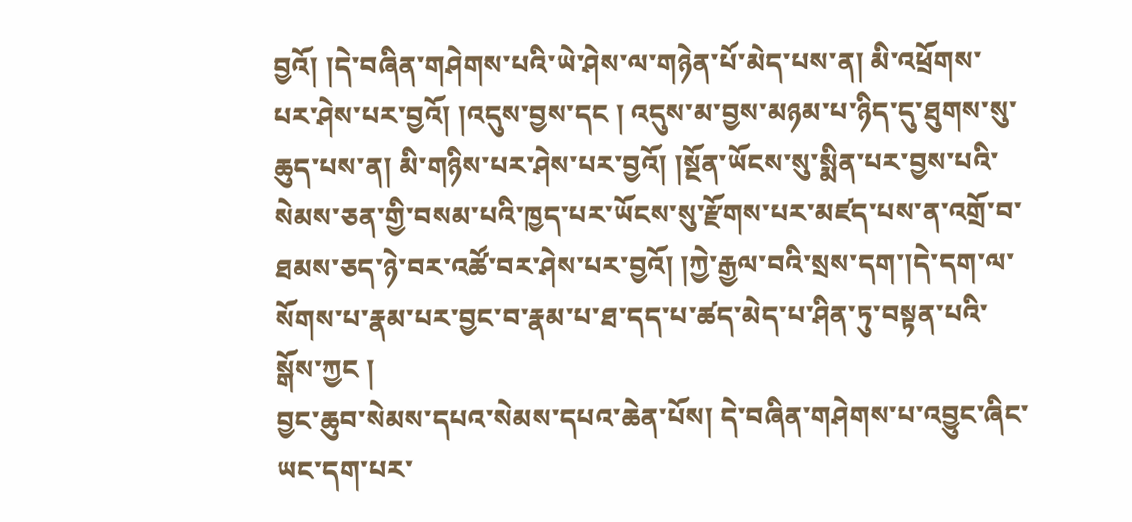བྱའོ། །དེ་བཞིན་གཤེགས་པའི་ཡེ་ཤེས་ལ་གཉེན་པོ་མེད་པས་ན། མི་འཕྲོགས་པར་ཤེས་པར་བྱའོ། །འདུས་བྱས་དང ། འདུས་མ་བྱས་མཉམ་པ་ཉིད་དུ་ཐུགས་སུ་ཆུད་པས་ན། མི་གཉིས་པར་ཤེས་པར་བྱའོ། །སྔོན་ཡོངས་སུ་སྨིན་པར་བྱས་པའི་སེམས་ཅན་གྱི་བསམ་པའི་ཁྱད་པར་ཡོངས་སུ་རྫོགས་པར་མཛད་པས་ན་འགྲོ་བ་ཐམས་ཅད་ཉེ་བར་འཚོ་བར་ཤེས་པར་བྱའོ། །ཀྱེ་རྒྱལ་བའི་སྲས་དག་།དེ་དག་ལ་སོགས་པ་རྣམ་པར་བྱང་བ་རྣམ་པ་ཐ་དད་པ་ཚད་མེད་པ་ཤིན་ཏུ་བསྟན་པའི་སྒོས་ཀྱང །
བྱང་ཆུབ་སེམས་དཔའ་སེམས་དཔའ་ཆེན་པོས། དེ་བཞིན་གཤེགས་པ་འབྱུང་ཞིང་ཡང་དག་པར་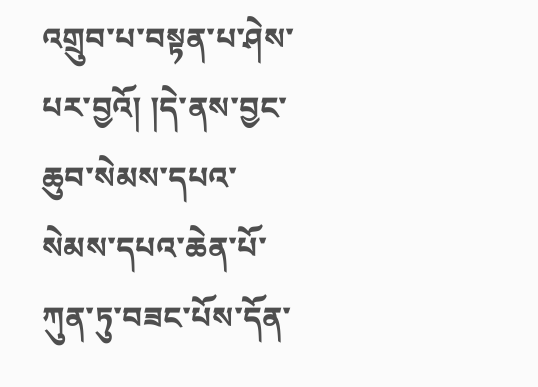འགྲུབ་པ་བསྟན་པ་ཤེས་པར་བྱའོ། །དེ་ནས་བྱང་ཆུབ་སེམས་དཔའ་སེམས་དཔའ་ཆེན་པོ་ཀུན་ཏུ་བཟང་པོས་དོན་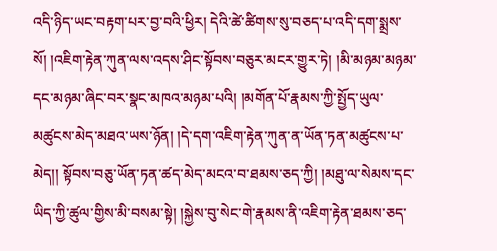འདི་ཉིད་ཡང་བརྟག་པར་བྱ་བའི་ཕྱིར། དེའི་ཚེ་ཚིགས་སུ་བཅད་པ་འདི་དག་སྨྲས་སོ། །འཇིག་རྟེན་ཀུན་ལས་འདས་ཤིང་སྟོབས་བཅུར་མངར་གྱུར་ཏེ། །མི་མཉམ་མཉམ་དང་མཉམ་ཞིང་བར་སྣང་མཁའ་མཉམ་པའི། །མགོན་པོ་རྣམས་ཀྱི་སྤྱོད་ཡུལ་མཚུངས་མེད་མཐའ་ཡས་ཉོན། །དེ་དག་འཇིག་རྟེན་ཀུན་ན་ཡོན་ཏན་མཚུངས་པ་མེད།། སྟོབས་བཅུ་ཡོན་ཏན་ཚད་མེད་མངའ་བ་ཐམས་ཅད་ཀྱི། །མཐུ་ལ་སེམས་དང་ཡིད་ཀྱི་ཚུལ་གྱིས་མི་བསམ་སྟེ། །སྐྱེས་བུ་སེང་གེ་རྣམས་ནི་འཇིག་རྟེན་ཐམས་ཅད་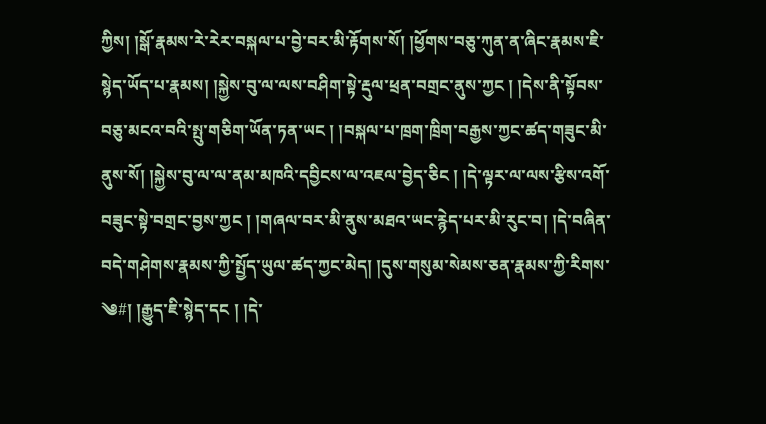ཀྱིས། །སྒོ་རྣམས་རེ་རེར་བསྐལ་པ་བྱེ་བར་མི་རྟོགས་སོ། །ཕྱོགས་བཅུ་ཀུན་ན་ཞིང་རྣམས་ཇི་སྙེད་ཡོད་པ་རྣམས། །སྐྱེས་བུ་ལ་ལས་བཤིག་སྟེ་རྡུལ་ཕྲན་བགྲང་ནུས་ཀྱང ། །དེས་ནི་སྟོབས་བཅུ་མངའ་བའི་སྤུ་གཅིག་ཡོན་ཏན་ཡང ། །བསྐལ་པ་ཁྲག་ཁྲིག་བརྒྱས་ཀྱང་ཚད་གཟུང་མི་ནུས་སོ། །སྐྱེས་བུ་ལ་ལ་ནམ་མཁའི་དབྱིངས་ལ་འཇལ་བྱེད་ཅིང ། །དེ་ལྟར་ལ་ལས་རྩིས་འགོ་བཟུང་སྟེ་བགྲང་བྱས་ཀྱང ། །གཞལ་བར་མི་ནུས་མཐའ་ཡང་རྙེད་པར་མི་རུང་བ། །དེ་བཞིན་བདེ་གཤེགས་རྣམས་ཀྱི་སྤྱོད་ཡུལ་ཚད་ཀྱང་མེད། །དུས་གསུམ་སེམས་ཅན་རྣམས་ཀྱི་རིགས་
༄#། །རྒྱུད་ཇི་སྙེད་དང ། །དེ་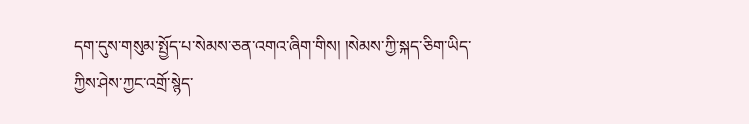དག་དུས་གསུམ་སྤྱོད་པ་སེམས་ཅན་འགའ་ཞིག་གིས། །སེམས་ཀྱི་སྐད་ཅིག་ཡིད་ཀྱིས་ཤེས་ཀྱང་འགྲོ་སྙེད་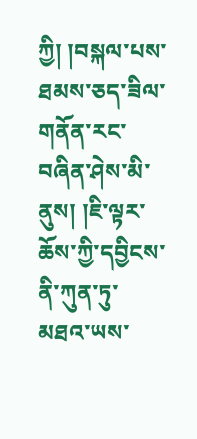ཀྱི། །བསྐལ་པས་ཐམས་ཅད་ཟིལ་གནོན་རང་བཞིན་ཤེས་མི་ནུས། །ཇི་ལྟར་ཆོས་ཀྱི་དབྱིངས་ནི་ཀུན་ཏུ་མཐའ་ཡས་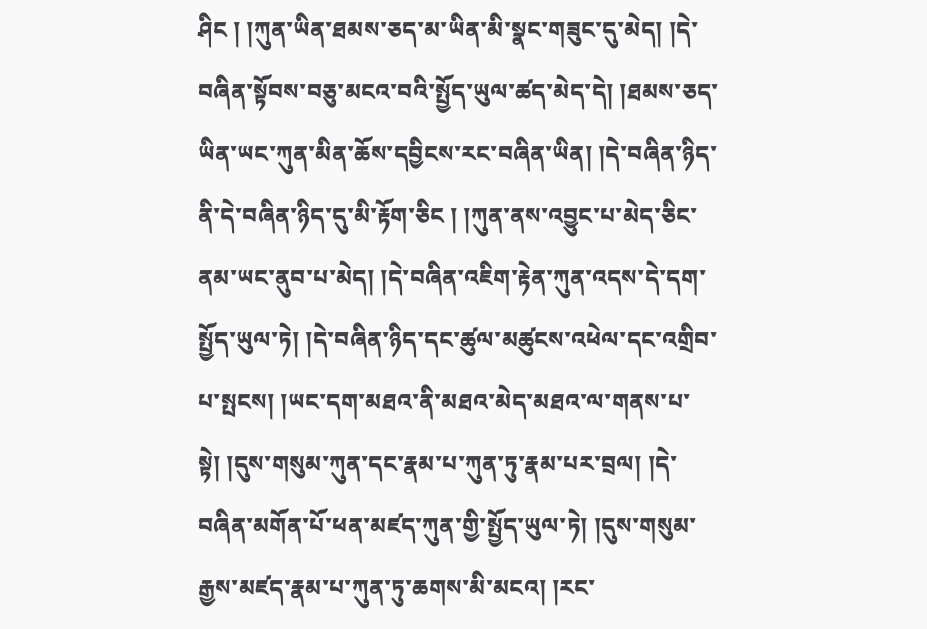ཤིང ། །ཀུན་ཡིན་ཐམས་ཅད་མ་ཡིན་མི་སྣང་གཟུང་དུ་མེད། །དེ་བཞིན་སྟོབས་བཅུ་མངའ་བའི་སྤྱོད་ཡུལ་ཚད་མེད་དེ། །ཐམས་ཅད་ཡིན་ཡང་ཀུན་མིན་ཆོས་དབྱིངས་རང་བཞིན་ཡིན། །དེ་བཞིན་ཉིད་ནི་དེ་བཞིན་ཉིད་དུ་མི་རྟོག་ཅིང ། །ཀུན་ནས་འབྱུང་པ་མེད་ཅིང་ནམ་ཡང་ནུབ་པ་མེད། །དེ་བཞིན་འཇིག་རྟེན་ཀུན་འདས་དེ་དག་སྤྱོད་ཡུལ་ཏེ། །དེ་བཞིན་ཉིད་དང་ཚུལ་མཚུངས་འཕེལ་དང་འགྲིབ་པ་སྤངས། །ཡང་དག་མཐའ་ནི་མཐའ་མེད་མཐའ་ལ་གནས་པ་སྟེ། །དུས་གསུམ་ཀུན་དང་རྣམ་པ་ཀུན་ཏུ་རྣམ་པར་བྲལ། །དེ་བཞིན་མགོན་པོ་ཕན་མཛད་ཀུན་གྱི་སྤྱོད་ཡུལ་ཏེ། །དུས་གསུམ་རྒྱས་མཛད་རྣམ་པ་ཀུན་ཏུ་ཆགས་མི་མངའ། །རང་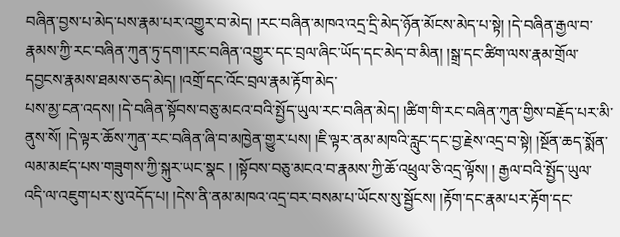བཞིན་བྱས་པ་མེད་པས་རྣམ་པར་འགྱུར་བ་མེད། །རང་བཞིན་མཁའ་འདྲ་དྲི་མེད་ཉོན་མོངས་མེད་པ་སྟེ། །དེ་བཞིན་རྒྱལ་བ་རྣམས་ཀྱི་རང་བཞིན་ཀུན་ཏུ་དག་།རང་བཞིན་འགྱུར་དང་བྲལ་ཞིང་ཡོད་དང་མེད་བ་མིན། །སྒྲ་དང་ཚིག་ལས་རྣམ་གྲོལ་དབྱངས་རྣམས་ཐམས་ཅད་མེད། །འགྲོ་དང་འོང་བྲལ་རྣམ་རྟོག་མེད་
པས་མྱ་ངན་འདས། །དེ་བཞིན་སྟོབས་བཅུ་མངའ་བའི་སྤྱོད་ཡུལ་རང་བཞིན་མེད། །ཚིག་གི་རང་བཞིན་ཀུན་གྱིས་བརྗོད་པར་མི་ནུས་སོ། །དེ་ལྟར་ཆོས་ཀུན་རང་བཞིན་ཞི་བ་མཁྱེན་གྱུར་པས། །ཇི་ལྟར་ནམ་མཁའི་རླུང་དང་བྱ་རྗེས་འདྲ་བ་སྟེ། །སྔོན་ཆད་སྨོན་ལམ་མཛད་པས་གཟུགས་ཀྱི་སྐུར་ཡང་སྣང ། །སྟོབས་བཅུ་མངའ་བ་རྣམས་ཀྱི་ཆོ་འཕྲུལ་ཅི་འདྲ་ལྟོས། ། རྒྱལ་བའི་སྤྱོད་ཡུལ་འདི་ལ་འཇུག་པར་སུ་འདོད་པ། །དེས་ནི་ནམ་མཁའ་འདྲ་བར་བསམ་པ་ཡོངས་སུ་སྦྱོངས། །རྟོག་དང་རྣམ་པར་རྟོག་དང་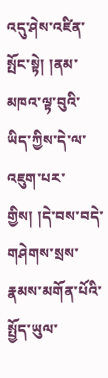འདུ་ཤེས་འཛིན་སྤོང་སྟེ། །ནམ་མཁའ་ལྟ་བུའི་ཡིད་ཀྱིས་དེ་ལ་འཇུག་པར་གྱིས། །དེ་བས་བདེ་གཤེགས་སྲས་རྣམས་མགོན་པོའི་སྤྱོད་ཡུལ་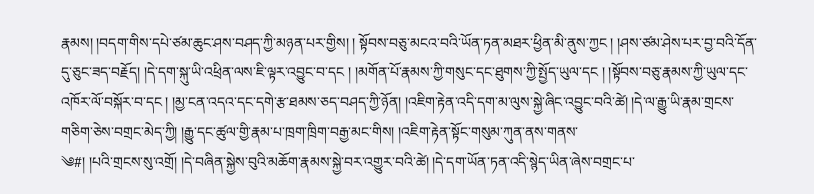རྣམས། །བདག་གིས་དཔེ་ཙམ་ཆུང་ཤས་བཤད་ཀྱི་མཉན་པར་གྱིས། ། སྟོབས་བཅུ་མངའ་བའི་ཡོན་ཏན་མཐར་ཕྱིན་མི་ནུས་ཀྱང ། །ཤས་ཙམ་ཤེས་པར་བྱ་བའི་དོན་དུ་ཅུང་ཟད་བརྗོད། །དེ་དག་སྐུ་ཡི་འཕྲིན་ལས་ཇི་ལྟར་འབྱུང་བ་དང ། །མགོན་པོ་རྣམས་ཀྱི་གསུང་དང་ཐུགས་ཀྱི་སྤྱོད་ཡུལ་དང ། །སྟོབས་བཅུ་རྣམས་ཀྱི་ཡུལ་དང་འཁོར་ལོ་བསྐོར་བ་དང ། །མྱ་ངན་འདའ་དང་དགེ་རྩ་ཐམས་ཅད་བཤད་ཀྱི་ཉོན། །འཇིག་རྟེན་འདི་དག་མ་ལུས་སྐྱེ་ཞིང་འབྱུང་བའི་ཚེ། །དེ་ལ་རྒྱུ་ཡི་རྣམ་གྲངས་གཅིག་ཅེས་བགྲང་མེད་ཀྱི། །རྒྱུ་དང་ཚུལ་གྱི་རྣམ་པ་ཁྲག་ཁྲིག་བརྒྱ་མང་གིས། །འཇིག་རྟེན་སྟོང་གསུམ་ཀུན་ནས་གནས་
༄#། །པའི་གྲངས་སུ་འགྲོ། །དེ་བཞིན་སྐྱེས་བུའི་མཆོག་རྣམས་སྐྱེ་བར་འགྱུར་བའི་ཚེ། །དེ་དག་ཡོན་ཏན་འདི་སྙེད་ཡིན་ཞེས་བགྲང་པ་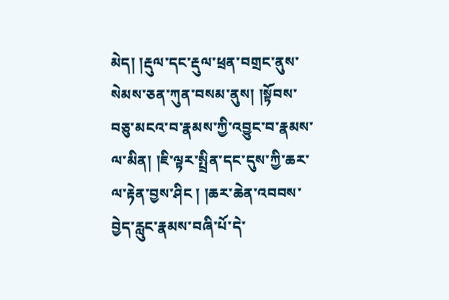མེད། །རྡུལ་དང་རྡུལ་ཕྲན་བགྲང་ནུས་སེམས་ཅན་ཀུན་བསམ་ནུས། །སྟོབས་བཅུ་མངའ་བ་རྣམས་ཀྱི་འབྱུང་བ་རྣམས་ལ་མིན། །ཇི་ལྟར་སྤྲིན་དང་དུས་ཀྱི་ཆར་ལ་རྟེན་བྱས་ཤིང ། །ཆར་ཆེན་འབབས་བྱེད་རླུང་རྣམས་བཞི་པོ་དེ་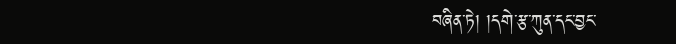བཞིན་ཏེ། །དགེ་རྩ་ཀུན་དང་བྱང་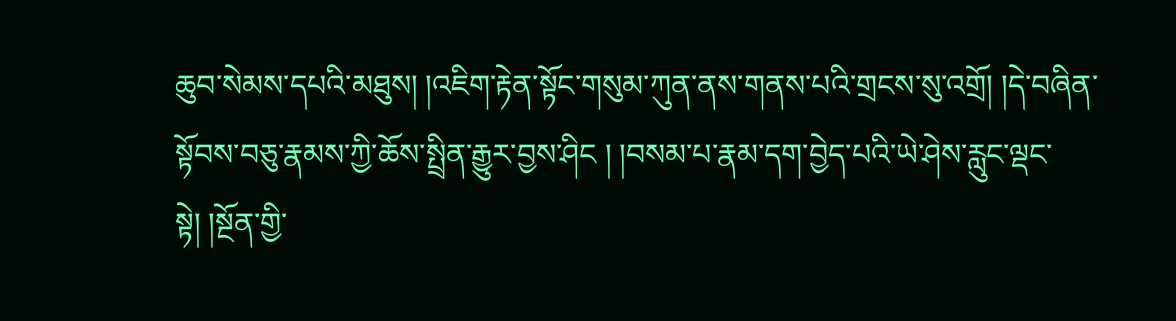ཆུབ་སེམས་དཔའི་མཐུས། །འཇིག་རྟེན་སྟོང་གསུམ་ཀུན་ནས་གནས་པའི་གྲངས་སུ་འགྲོ། །དེ་བཞིན་སྟོབས་བཅུ་རྣམས་ཀྱི་ཆོས་སྤྲིན་རྒྱུར་བྱས་ཤིང ། །བསམ་པ་རྣམ་དག་བྱེད་པའི་ཡེ་ཤེས་རླུང་ལྡང་སྟེ། །སྔོན་གྱི་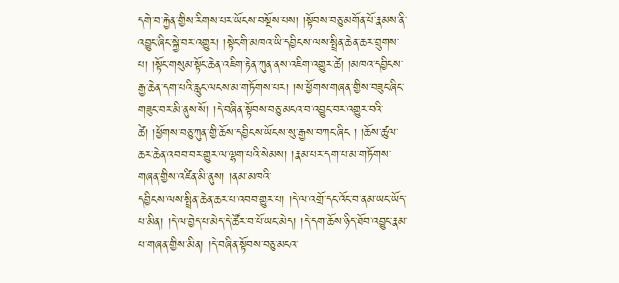དགེ་བ་རྐྱེན་གྱིས་རིགས་པར་ཡོངས་བསྔོས་པས། །སྟོབས་བཅུ་མགོན་པོ་རྣམས་ནི་འབྱུང་ཞིང་སྐྱེ་བར་འགྱུར། །སྟེང་གི་མཁའ་ཡི་དབྱིངས་ལས་སྤྲིན་ཆེན་ཆར་བྲུགས་པ། །སྟོང་གསུམ་སྟོང་ཆེན་འཇིག་རྟེན་ཀུན་ནས་འཇིག་འགྱུར་ཚེ། །མཁའ་དབྱིངས་རྒྱ་ཆེན་དག་པའི་རླུང་ལངས་མ་གཏོགས་པར། །ས་ཕྱོགས་གཞན་གྱིས་བཟུང་ཞིང་གཟུང་བར་མི་ནུས་སོ། །དེ་བཞིན་སྟོབས་བཅུ་མངའ་བ་འབྱུང་བར་འགྱུར་བའི་ཚེ། །ཕྱོགས་བཅུ་ཀུན་གྱི་ཆོས་དབྱིངས་ཡོངས་སུ་རྒྱས་བཀང་ཞིང ། །ཆོས་ཚུལ་ཆར་ཆེན་འབབ་བར་གྱུར་ལ་ལྷག་པའི་སེམས། །རྣམ་པར་དག་པ་མ་གཏོགས་གཞན་གྱིས་འཛིན་མི་ནུས། །ནམ་མཁའི་
དབྱིངས་ལས་སྤྲིན་ཆེན་ཆར་པ་འབབ་གྱུར་པ། །དེ་ལ་འགྲོ་དང་འོང་བ་ནམ་ཡང་ཡོད་པ་མིན། །དེ་ལ་བྱེད་པ་མེད་དེ་ཚོར་བ་པོ་ཡང་མེད། །དེ་དག་ཆོས་ཉིད་ཐོབ་འབྱུང་རྣམ་པ་གཞན་གྱིས་མིན། །དེ་བཞིན་སྟོབས་བཅུ་མངའ་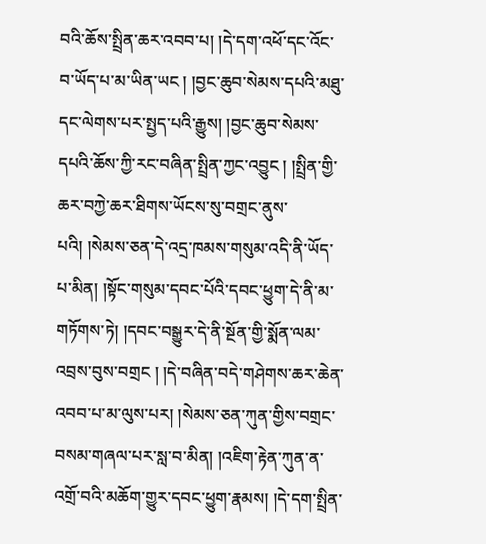བའི་ཆོས་སྤྲིན་ཆར་འབབ་པ། །དེ་དག་འཕོ་དང་འོང་བ་ཡོད་པ་མ་ཡིན་ཡང ། །བྱང་ཆུབ་སེམས་དཔའི་མཐུ་དང་ལེགས་པར་སྤྱད་པའི་རྒྱུས། །བྱང་ཆུབ་སེམས་དཔའི་ཆོས་ཀྱི་རང་བཞིན་སྤྲིན་ཀྱང་འབྱུང ། །སྤྲིན་གྱི་ཆར་བཀྱེ་ཆར་ཐིགས་ཡོངས་སུ་བགྲང་ནུས་པའི། །སེམས་ཅན་དེ་འདྲ་ཁམས་གསུམ་འདི་ནི་ཡོད་པ་མིན། །སྟོང་གསུམ་དབང་པོའི་དབང་ཕྱུག་དེ་ནི་མ་གཏོགས་ཏེ། །དབང་བསྒྱུར་དེ་ནི་སྔོན་གྱི་སྨོན་ལམ་འབྲས་བུས་བགྲང ། །དེ་བཞིན་བདེ་གཤེགས་ཆར་ཆེན་འབབ་པ་མ་ལུས་པར། །སེམས་ཅན་ཀུན་གྱིས་བགྲང་བསམ་གཞལ་པར་སླ་བ་མིན། །འཇིག་རྟེན་ཀུན་ན་འགྲོ་བའི་མཆོག་གྱུར་དབང་ཕྱུག་རྣམས། །དེ་དག་སྤྲིན་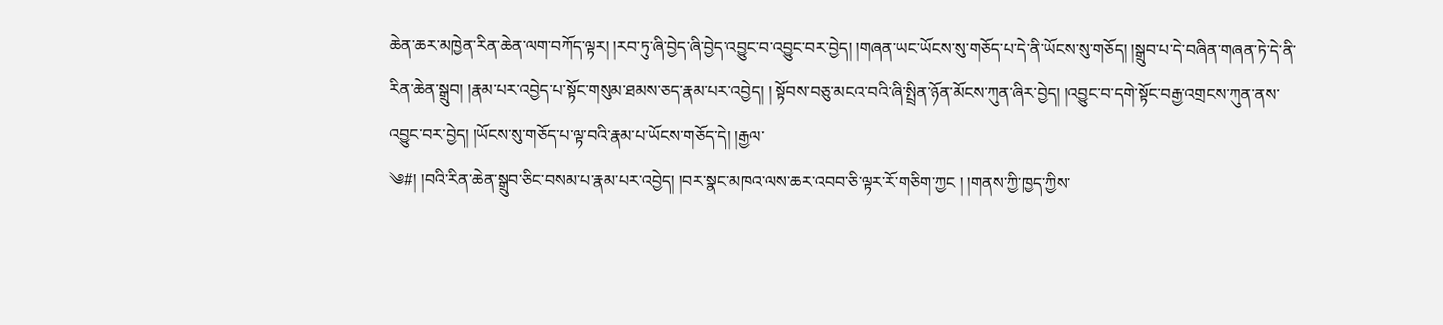ཆེན་ཆར་མཁྱེན་རིན་ཆེན་ལག་བཀོད་ལྟར། །རབ་ཏུ་ཞི་བྱེད་ཞི་བྱེད་འབྱུང་བ་འབྱུང་བར་བྱེད། །གཞན་ཡང་ཡོངས་སུ་གཅོད་པ་དེ་ནི་ཡོངས་སུ་གཅོད། །སྒྲུབ་པ་དེ་བཞིན་གཞན་ཏེ་དེ་ནི་རིན་ཆེན་སྒྲུབ། །རྣམ་པར་འབྱེད་པ་སྟོང་གསུམ་ཐམས་ཅད་རྣམ་པར་འབྱེད། ། སྟོབས་བཅུ་མངའ་བའི་ཞི་སྤྲིན་ཉོན་མོངས་ཀུན་ཞིར་བྱེད། །འབྱུང་བ་དགེ་སྟོང་བརྒྱ་འགྲངས་ཀུན་ནས་འབྱུང་བར་བྱེད། །ཡོངས་སུ་གཅོད་པ་ལྟ་བའི་རྣམ་པ་ཡོངས་གཅོད་དེ། །རྒྱལ་
༄#། །བའི་རིན་ཆེན་སྒྲུབ་ཅིང་བསམ་པ་རྣམ་པར་འབྱེད། །བར་སྣང་མཁའ་ལས་ཆར་འབབ་ཅི་ལྟར་རོ་གཅིག་ཀྱང ། །གནས་ཀྱི་ཁྱད་ཀྱིས་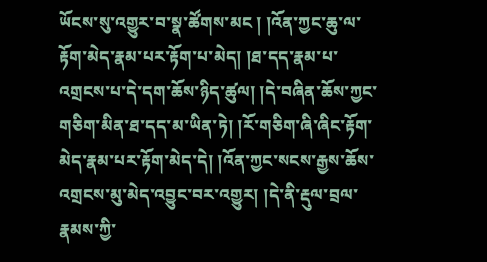ཡོངས་སུ་འགྱུར་བ་སྣ་ཚོགས་མང ། །འོན་ཀྱང་ཆུ་ལ་རྟོག་མེད་རྣམ་པར་རྟོག་པ་མེད། །ཐ་དད་རྣམ་པ་འགྲངས་པ་དེ་དག་ཆོས་ཉིད་ཚུལ། །དེ་བཞིན་ཆོས་ཀྱང་གཅིག་མིན་ཐ་དད་མ་ཡིན་ཏེ། །རོ་གཅིག་ཞི་ཞིང་རྟོག་མེད་རྣམ་པར་རྟོག་མེད་དེ། །འོན་ཀྱང་སངས་རྒྱས་ཆོས་འགྲངས་མུ་མེད་འབྱུང་བར་འགྱུར། །དེ་ནི་རྡུལ་བྲལ་རྣམས་ཀྱི་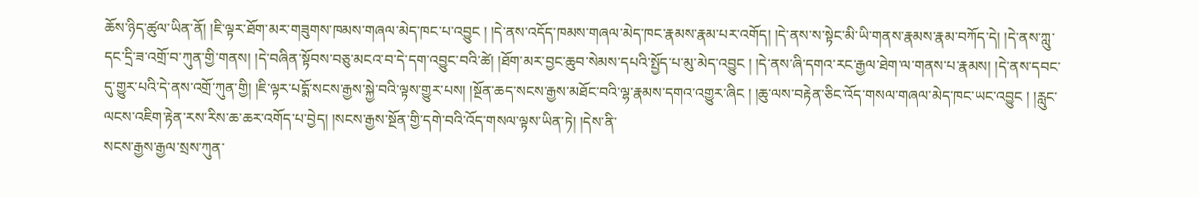ཆོས་ཉིད་ཚུལ་ཡིན་ནོ། །ཇི་ལྟར་ཐོག་མར་གཟུགས་ཁམས་གཞལ་མེད་ཁང་པ་འབྱུང ། །དེ་ནས་འདོད་ཁམས་གཞལ་མེད་ཁང་རྣམས་རྣམ་པར་འགོད། །དེ་ནས་ས་སྟེང་མི་ཡི་གནས་རྣམས་རྣམ་བཀོད་དེ། །དེ་ནས་ཀླུ་དང་དྲི་ཟ་འགྲོ་བ་ཀུན་གྱི་གནས། །དེ་བཞིན་སྟོབས་བཅུ་མངའ་བ་དེ་དག་འབྱུང་བའི་ཚེ། །ཐོག་མར་བྱང་ཆུབ་སེམས་དཔའི་སྤྱོད་པ་མུ་མེད་འབྱུང ། །དེ་ནས་ཞི་དགའ་རང་རྒྱལ་ཐེག་ལ་གནས་པ་རྣམས། །དེ་ནས་དབང་དུ་གྱུར་པའི་དེ་ནས་འགྲོ་ཀུན་གྱི། །ཇི་ལྟར་པདྨོ་སངས་རྒྱས་སྐྱེ་བའི་ལྟས་གྱུར་པས། །སྔོན་ཆད་སངས་རྒྱས་མཐོང་བའི་ལྷ་རྣམས་དགའ་འགྱུར་ཞིང ། །ཆུ་ལས་བརྟེན་ཅིང་འོད་གསལ་གཞལ་མེད་ཁང་ཡང་འབྱུང ། །རླུང་ལངས་འཇིག་རྟེན་རས་རིས་ཆ་ཆར་འགོད་པ་བྱེད། །སངས་རྒྱས་སྔོན་གྱི་དགེ་བའི་འོད་གསལ་ལྟས་ཡིན་ཏེ། །དེས་ནི་
སངས་རྒྱས་རྒྱལ་སྲས་ཀུན་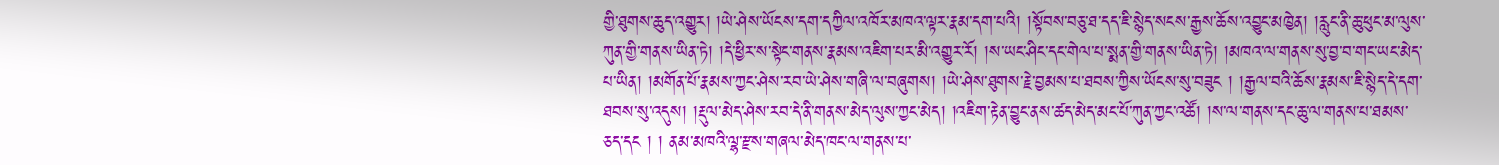གྱི་ཐུགས་ཆུད་འགྱུར། །ཡེ་ཤེས་ཡོངས་དག་དཀྱིལ་འཁོར་མཁའ་ལྟར་རྣམ་དག་པའི། །སྟོབས་བཅུ་ཐ་དད་ཇི་སྙེད་སངས་རྒྱས་ཆོས་འབྱུང་མཁྱེན། །རླུང་ནི་ཆུ་ཕུང་མ་ལུས་ཀུན་གྱི་གནས་ཡིན་ཏེ། །དེ་ཕྱིར་ས་སྟེང་གནས་རྣམས་འཇིག་པར་མི་འགྱུར་རོ། །ས་ཡང་ཤིང་དང་གེལ་པ་སྨན་གྱི་གནས་ཡིན་ཏེ། །མཁའ་ལ་གནས་སུ་བྱ་བ་གང་ཡང་མེད་པ་ཡིན། །མགོན་པོ་རྣམས་ཀྱང་ཤེས་རབ་ཡེ་ཤེས་གཞི་ལ་བཞུགས། །ཡེ་ཤེས་ཐུགས་རྗེ་བྱམས་པ་ཐབས་ཀྱིས་ཡོངས་སུ་བཟུང ། །རྒྱལ་བའི་ཆོས་རྣམས་ཇི་སྙེད་དེ་དག་ཐབས་སུ་འདུས། །རྡུལ་མེད་ཤེས་རབ་དེ་ནི་གནས་མེད་ལུས་ཀྱང་མེད། །འཇིག་རྟེན་བྱུང་ནས་ཚད་མེད་མང་པོ་ཀུན་ཀྱང་འཚོ། །ས་ལ་གནས་དང་ཆུ་ལ་གནས་པ་ཐམས་ཅད་དང ། ། ནམ་མཁའི་ལྷ་རྫས་གཞལ་མེད་ཁང་ལ་གནས་པ་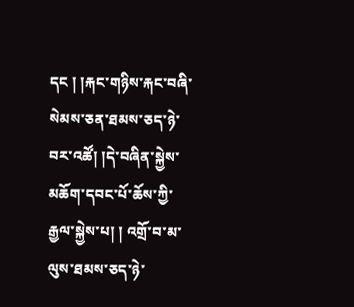དང ། །རྐང་གཉིས་རྐང་བཞི་སེམས་ཅན་ཐམས་ཅད་ཉེ་བར་འཚོ། །དེ་བཞིན་སྐྱེས་མཆོག་དབང་པོ་ཆོས་ཀྱི་རྒྱལ་སྐྱེས་པ། ། འགྲོ་བ་མ་ལུས་ཐམས་ཅད་ཉེ་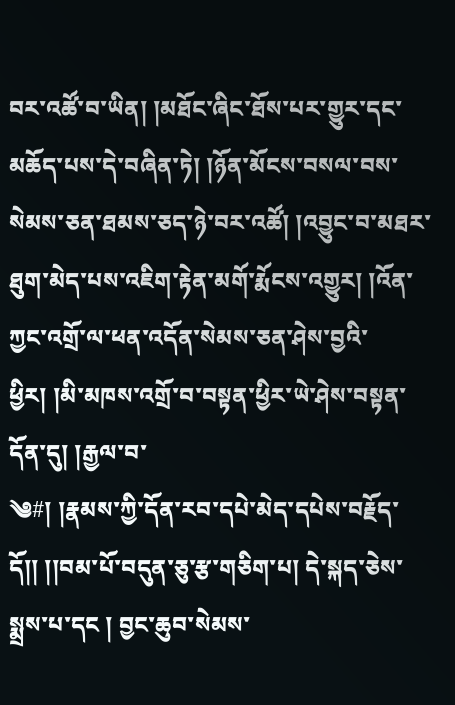བར་འཚོ་བ་ཡིན། །མཐོང་ཞིང་ཐོས་པར་གྱུར་དང་མཆོད་པས་དེ་བཞིན་ཏེ། །ཉོན་མོངས་བསལ་བས་སེམས་ཅན་ཐམས་ཅད་ཉེ་བར་འཚོ། །འབྱུང་བ་མཐར་ཐུག་མེད་པས་འཇིག་རྟེན་མགོ་རྨོངས་འགྱུར། །འོན་ཀྱང་འགྲོ་ལ་ཕན་འདོན་སེམས་ཅན་ཤེས་བྱའི་ཕྱིར། །མི་མཁས་འགྲོ་བ་བསྟན་ཕྱིར་ཡེ་ཤེས་བསྟན་དོན་དུ། །རྒྱལ་བ་
༄#། །རྣམས་ཀྱི་དོན་རབ་དཔེ་མེད་དཔེས་བརྗོད་དོ།། །།བམ་པོ་བདུན་ཅུ་རྩ་གཅིག་པ། དེ་སྐད་ཅེས་སྨྲས་པ་དང ། བྱང་ཆུབ་སེམས་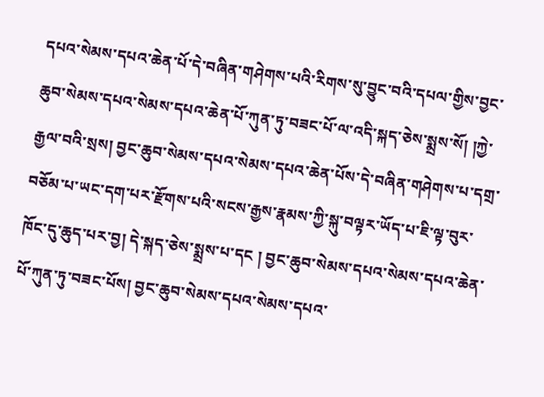དཔའ་སེམས་དཔའ་ཆེན་པོ་དེ་བཞིན་གཤེགས་པའི་རིགས་སུ་བྱུང་བའི་དཔལ་གྱིས་བྱང་ཆུབ་སེམས་དཔའ་སེམས་དཔའ་ཆེན་པོ་ཀུན་ཏུ་བཟང་པོ་ལ་འདི་སྐད་ཅེས་སྨྲས་སོ། །ཀྱེ་རྒྱལ་བའི་སྲས། བྱང་ཆུབ་སེམས་དཔའ་སེམས་དཔའ་ཆེན་པོས་དེ་བཞིན་གཤེགས་པ་དགྲ་བཅོམ་པ་ཡང་དག་པར་རྫོགས་པའི་སངས་རྒྱས་རྣམས་ཀྱི་སྐུ་བལྟར་ཡོད་པ་ཇི་ལྟ་བུར་ཁོང་དུ་ཆུད་པར་བྱ། དེ་སྐད་ཅེས་སྨྲས་པ་དང ། བྱང་ཆུབ་སེམས་དཔའ་སེམས་དཔའ་ཆེན་པོ་ཀུན་ཏུ་བཟང་པོས། བྱང་ཆུབ་སེམས་དཔའ་སེམས་དཔའ་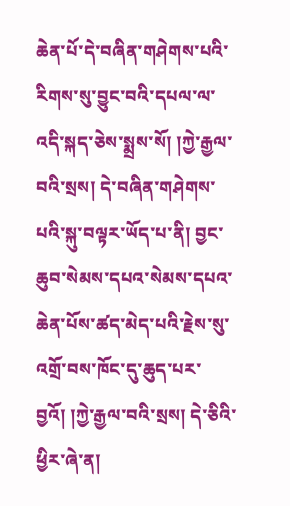ཆེན་པོ་དེ་བཞིན་གཤེགས་པའི་རིགས་སུ་བྱུང་བའི་དཔལ་ལ་འདི་སྐད་ཅེས་སྨྲས་སོ། །ཀྱེ་རྒྱལ་བའི་སྲས། དེ་བཞིན་གཤེགས་པའི་སྐུ་བལྟར་ཡོད་པ་ནི། བྱང་ཆུབ་སེམས་དཔའ་སེམས་དཔའ་ཆེན་པོས་ཚད་མེད་པའི་རྗེས་སུ་འགྲོ་བས་ཁོང་དུ་ཆུད་པར་བྱའོ། །ཀྱེ་རྒྱལ་བའི་སྲས། དེ་ཅིའི་ཕྱིར་ཞེ་ན།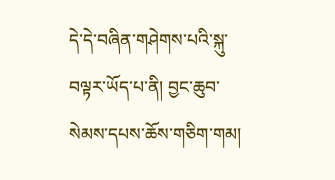དེ་དེ་བཞིན་གཤེགས་པའི་སྐུ་བལྟར་ཡོད་པ་ནི། བྱང་ཆུབ་སེམས་དཔས་ཆོས་གཅིག་གམ།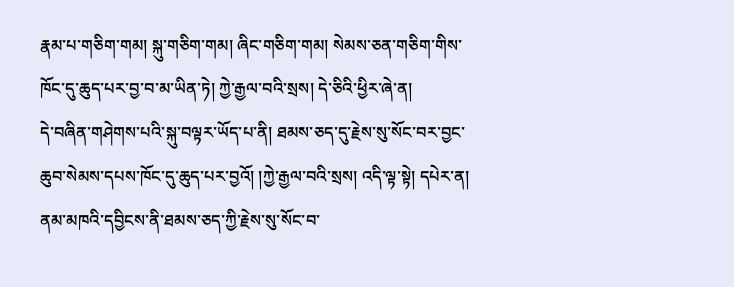རྣམ་པ་གཅིག་གམ། སྐུ་གཅིག་གམ། ཞིང་གཅིག་གམ། སེམས་ཅན་གཅིག་གིས་ཁོང་དུ་ཆུད་པར་བྱ་བ་མ་ཡིན་ཏེ། ཀྱེ་རྒྱལ་བའི་སྲས། དེ་ཅིའི་ཕྱིར་ཞེ་ན།
དེ་བཞིན་གཤེགས་པའི་སྐུ་བལྟར་ཡོད་པ་ནི། ཐམས་ཅད་དུ་རྗེས་སུ་སོང་བར་བྱང་ཆུབ་སེམས་དཔས་ཁོང་དུ་ཆུད་པར་བྱའོ། །ཀྱེ་རྒྱལ་བའི་སྲས། འདི་ལྟ་སྟེ། དཔེར་ན། ནམ་མཁའི་དབྱིངས་ནི་ཐམས་ཅད་ཀྱི་རྗེས་སུ་སོང་བ་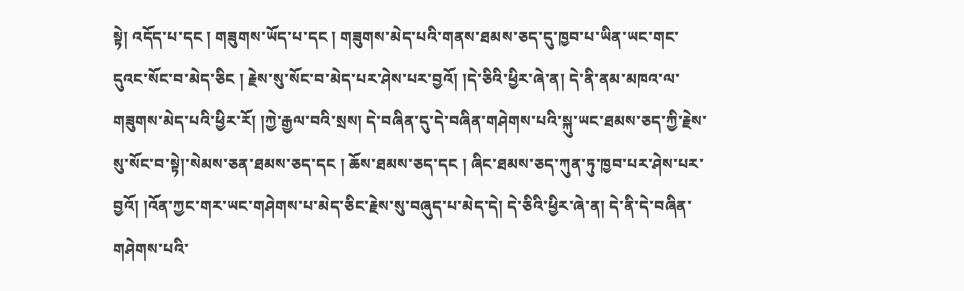སྟེ། འདོད་པ་དང ། གཟུགས་ཡོད་པ་དང ། གཟུགས་མེད་པའི་གནས་ཐམས་ཅད་དུ་ཁྱབ་པ་ཡིན་ཡང་གང་དུའང་སོང་བ་མེད་ཅིང ། རྗེས་སུ་སོང་བ་མེད་པར་ཤེས་པར་བྱའོ། །དེ་ཅིའི་ཕྱིར་ཞེ་ན། དེ་ནི་ནམ་མཁའ་ལ་གཟུགས་མེད་པའི་ཕྱིར་རོ། །ཀྱེ་རྒྱལ་བའི་སྲས། དེ་བཞིན་དུ་དེ་བཞིན་གཤེགས་པའི་སྐུ་ཡང་ཐམས་ཅད་ཀྱི་རྗེས་སུ་སོང་བ་སྟེ།་སེམས་ཅན་ཐམས་ཅད་དང ། ཆོས་ཐམས་ཅད་དང ། ཞིང་ཐམས་ཅད་ཀུན་ཏུ་ཁྱབ་པར་ཤེས་པར་བྱའོ། །འོན་ཀྱང་གར་ཡང་གཤེགས་པ་མེད་ཅིང་རྗེས་སུ་བཞུད་པ་མེད་དེ། དེ་ཅིའི་ཕྱིར་ཞེ་ན། དེ་ནི་དེ་བཞིན་གཤེགས་པའི་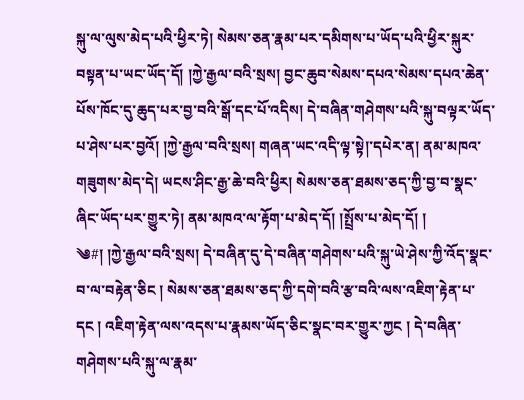སྐུ་ལ་ལུས་མེད་པའི་ཕྱིར་ཏེ། སེམས་ཅན་རྣམ་པར་དམིགས་པ་ཡོད་པའི་ཕྱིར་སྐུར་བསྟན་པ་ཡང་ཡོད་དོ། །ཀྱེ་རྒྱལ་བའི་སྲས། བྱང་ཆུབ་སེམས་དཔའ་སེམས་དཔའ་ཆེན་པོས་ཁོང་དུ་ཆུད་པར་བྱ་བའི་སྒོ་དང་པོ་འདིས། དེ་བཞིན་གཤེགས་པའི་སྐུ་བལྟར་ཡོད་པ་ཤེས་པར་བྱའོ། །ཀྱེ་རྒྱལ་བའི་སྲས། གཞན་ཡང་འདི་ལྟ་སྟེ།་དཔེར་ན། ནམ་མཁའ་གཟུགས་མེད་དེ། ཡངས་ཤིང་རྒྱ་ཆེ་བའི་ཕྱིར། སེམས་ཅན་ཐམས་ཅད་ཀྱི་བྱ་བ་སྣང་ཞིང་ཡོད་པར་གྱུར་ཏེ། ནམ་མཁའ་ལ་རྟོག་པ་མེད་དོ། །སྤྲོས་པ་མེད་དོ། །
༄#། །ཀྱེ་རྒྱལ་བའི་སྲས། དེ་བཞིན་དུ་དེ་བཞིན་གཤེགས་པའི་སྐུ་ཡེ་ཤེས་ཀྱི་འོད་སྣང་བ་ལ་བརྟེན་ཅིང ། སེམས་ཅན་ཐམས་ཅད་ཀྱི་དགེ་བའི་རྩ་བའི་ལས་འཇིག་རྟེན་པ་དང ། འཇིག་རྟེན་ལས་འདས་པ་རྣམས་ཡོད་ཅིང་སྣང་བར་གྱུར་ཀྱང ། དེ་བཞིན་གཤེགས་པའི་སྐུ་ལ་རྣམ་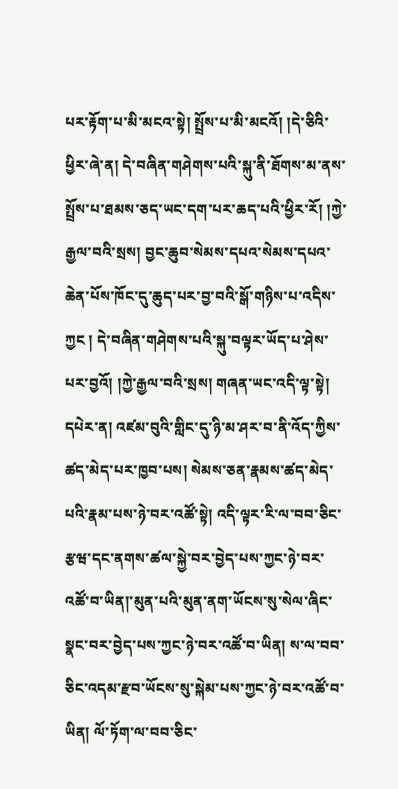པར་རྟོག་པ་མི་མངའ་སྟེ། སྤྲོས་པ་མི་མངའོ། །དེ་ཅིའི་ཕྱིར་ཞེ་ན། དེ་བཞིན་གཤེགས་པའི་སྐུ་ནི་ཐོགས་མ་ནས་སྤྲོས་པ་ཐམས་ཅད་ཡང་དག་པར་ཆད་པའི་ཕྱིར་རོ། །ཀྱེ་རྒྱལ་བའི་སྲས། བྱང་ཆུབ་སེམས་དཔའ་སེམས་དཔའ་ཆེན་པོས་ཁོང་དུ་ཆུད་པར་བྱ་བའི་སྒོ་གཉིས་པ་འདིས་ཀྱང ། དེ་བཞིན་གཤེགས་པའི་སྐུ་བལྟར་ཡོད་པ་ཤེས་པར་བྱའོ། །ཀྱེ་རྒྱལ་བའི་སྲས། གཞན་ཡང་འདི་ལྟ་སྟེ། དཔེར་ན། འཛམ་བུའི་གླིང་དུ་ཉི་མ་ཤར་བ་ནི་འོད་ཀྱིས་ཚད་མེད་པར་ཁྱབ་པས། སེམས་ཅན་རྣམས་ཚད་མེད་པའི་རྣམ་པས་ཉེ་བར་འཚོ་སྟེ། འདི་ལྟར་རི་ལ་བབ་ཅིང་རྩཝ་དང་ནགས་ཚལ་སྐྱེ་བར་བྱེད་པས་ཀྱང་ཉེ་བར་འཚོ་བ་ཡིན།་མུན་པའི་མུན་ནག་ཡོངས་སུ་སེལ་ཞིང་སྣང་བར་བྱེད་པས་ཀྱང་ཉེ་བར་འཚོ་བ་ཡིན། ས་ལ་བབ་ཅིང་འདམ་རྫབ་ཡོངས་སུ་སྐེམ་པས་ཀྱང་ཉེ་བར་འཚོ་བ་ཡིན། ལོ་ཏོག་ལ་བབ་ཅིང་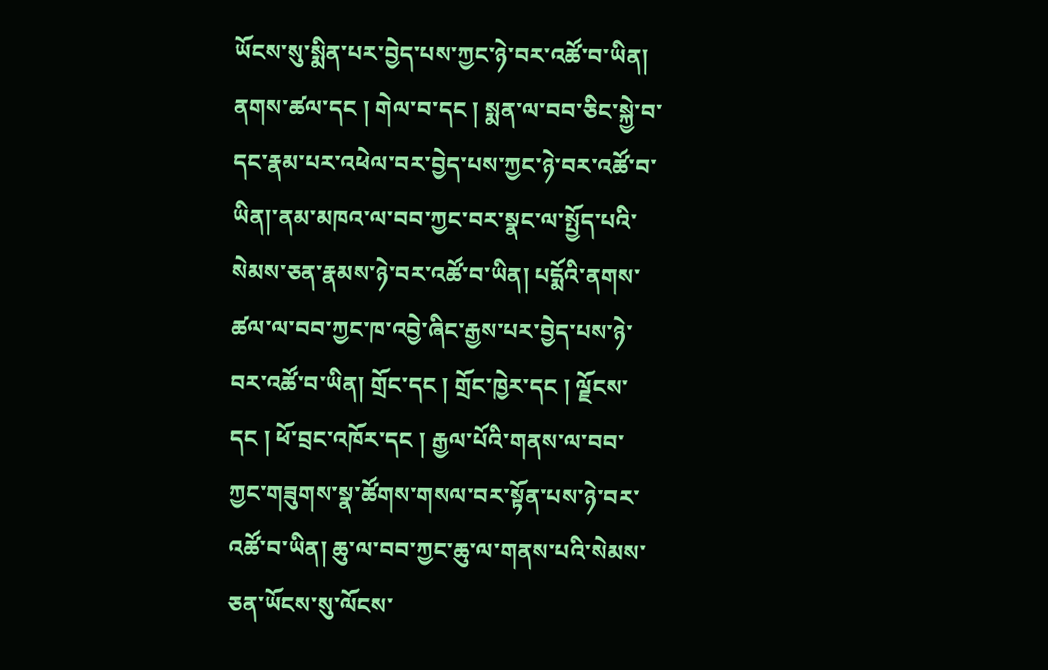ཡོངས་སུ་སྨིན་པར་བྱེད་པས་ཀྱང་ཉེ་བར་འཚོ་བ་ཡིན། ནགས་ཚལ་དང ། གེལ་བ་དང ། སྨན་ལ་བབ་ཅིང་སྐྱེ་བ་དང་རྣམ་པར་འཕེལ་བར་བྱེད་པས་ཀྱང་ཉེ་བར་འཚོ་བ་
ཡིན།་ནམ་མཁའ་ལ་བབ་ཀྱང་བར་སྣང་ལ་སྤྱོད་པའི་སེམས་ཅན་རྣམས་ཉེ་བར་འཚོ་བ་ཡིན། པདྨོའི་ནགས་ཚལ་ལ་བབ་ཀྱང་ཁ་འབྱེ་ཞིང་རྒྱས་པར་བྱེད་པས་ཉེ་བར་འཚོ་བ་ཡིན། གྲོང་དང ། གྲོང་ཁྱེར་དང ། ལྗོངས་དང ། ཕོ་བྲང་འཁོར་དང ། རྒྱལ་པོའི་གནས་ལ་བབ་ཀྱང་གཟུགས་སྣ་ཚོགས་གསལ་བར་སྟོན་པས་ཉེ་བར་འཚོ་བ་ཡིན། ཆུ་ལ་བབ་ཀྱང་ཆུ་ལ་གནས་པའི་སེམས་ཅན་ཡོངས་སུ་ལོངས་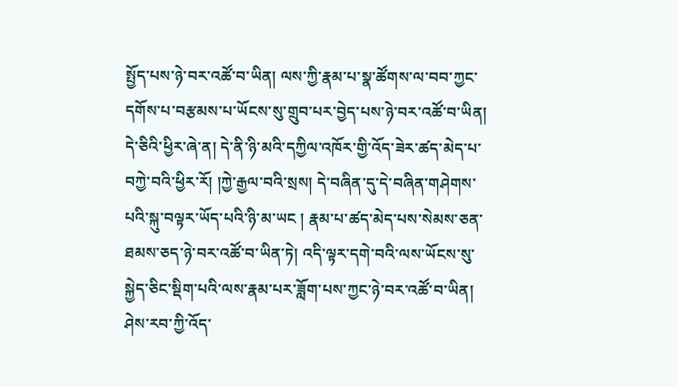སྤྱོད་པས་ཉེ་བར་འཚོ་བ་ཡིན། ལས་ཀྱི་རྣམ་པ་སྣ་ཚོགས་ལ་བབ་ཀྱང་དགོས་པ་བརྩམས་པ་ཡོངས་སུ་གྲུབ་པར་བྱེད་པས་ཉེ་བར་འཚོ་བ་ཡིན། དེ་ཅིའི་ཕྱིར་ཞེ་ན། དེ་ནི་ཉི་མའི་དཀྱིལ་འཁོར་གྱི་འོད་ཟེར་ཚད་མེད་པ་བཀྱེ་བའི་ཕྱིར་རོ། །ཀྱེ་རྒྱལ་བའི་སྲས། དེ་བཞིན་དུ་དེ་བཞིན་གཤེགས་པའི་སྐུ་བལྟར་ཡོད་པའི་ཉི་མ་ཡང ། རྣམ་པ་ཚད་མེད་པས་སེམས་ཅན་ཐམས་ཅད་ཉེ་བར་འཚོ་བ་ཡིན་ཏེ། འདི་ལྟར་དགེ་བའི་ལས་ཡོངས་སུ་སྐྱེད་ཅིང་སྡིག་པའི་ལས་རྣམ་པར་ཟློག་པས་ཀྱང་ཉེ་བར་འཚོ་བ་ཡིན། ཤེས་རབ་ཀྱི་འོད་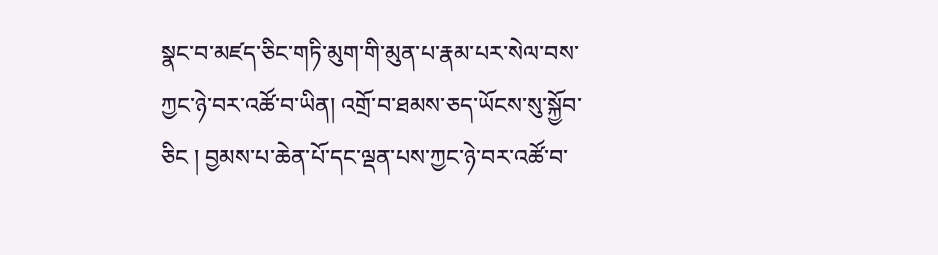སྣང་བ་མཛད་ཅིང་གཏི་མུག་གི་མུན་པ་རྣམ་པར་སེལ་བས་ཀྱང་ཉེ་བར་འཚོ་བ་ཡིན། འགྲོ་བ་ཐམས་ཅད་ཡོངས་སུ་སྐྱོབ་ཅིང ། བྱམས་པ་ཆེན་པོ་དང་ལྡན་པས་ཀྱང་ཉེ་བར་འཚོ་བ་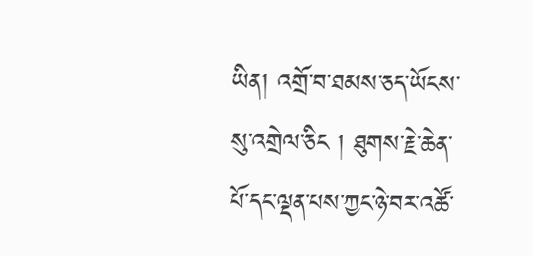ཡིན། འགྲོ་བ་ཐམས་ཅད་ཡོངས་སུ་འགྲེལ་ཅིང ། ཐུགས་རྗེ་ཆེན་པོ་དང་ལྡན་པས་ཀྱང་ཉེ་བར་འཚོ་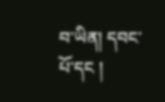བ་ཡིན། དབང་པོ་དང །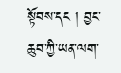སྟོབས་དང ། བྱང་ཆུབ་ཀྱི་ཡན་ལག་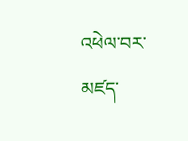འཕེལ་བར་མཛད་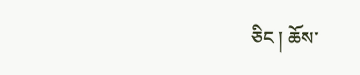ཅིང ། ཆོས་